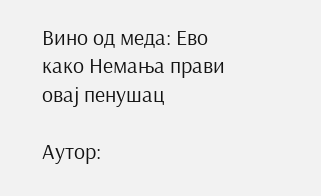Вино од меда: Ево како Немања прави овај пенушац

Аутор: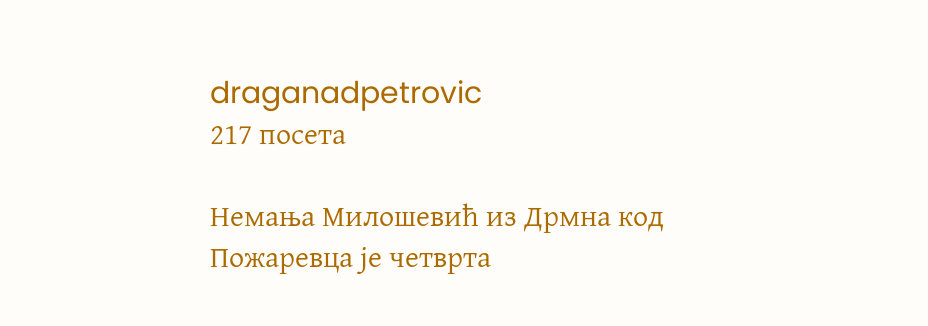draganadpetrovic
217 посета

Немања Милошевић из Дрмна код Пожаревца је четврта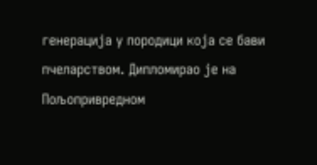генерација у породици која се бави пчеларством. Дипломирао је на Пољопривредном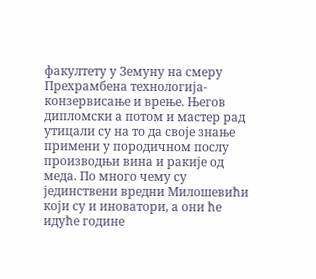факултету у Земуну на смеру Прехрамбена технологија-конзервисање и врење. Његов дипломски а потом и мастер рад утицали су на то да своје знање примени у породичном послу производњи вина и ракије од меда. По много чему су јединствени вредни Милошевићи који су и иноватори, а они ће идуће године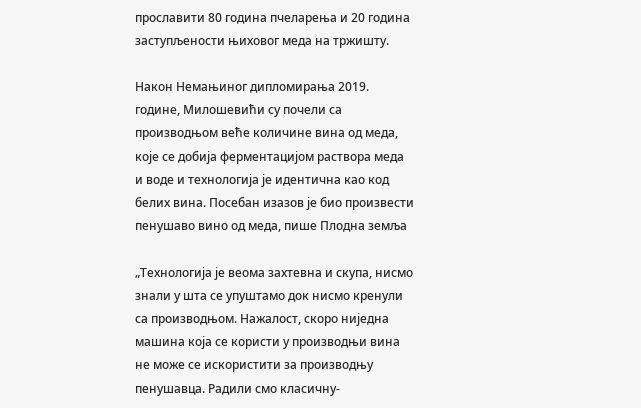прославити 80 година пчеларења и 20 година заступљености њиховог меда на тржишту.

Након Немањиног дипломирања 2019. године, Милошевићи су почели са производњом веће количине вина од меда, које се добија ферментацијом раствора меда и воде и технологија је идентична као код белих вина. Посебан изазов је био произвести пенушаво вино од меда, пише Плодна земља

„Технологија је веома захтевна и скупа, нисмо знали у шта се упуштамо док нисмо кренули са производњом. Нажалост, скоро ниједна машина која се користи у производњи вина не може се искористити за производњу пенушавца. Радили смо класичну-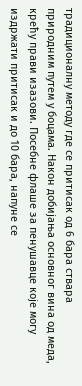традиционалну методу где се притисак од 6 бара ствара природним путем у боцама. Након добијања основног вина од меда, крећу прави изазови. Посебне флаше за пенушавце које могу издржати притисак и до 10 бара, напуне се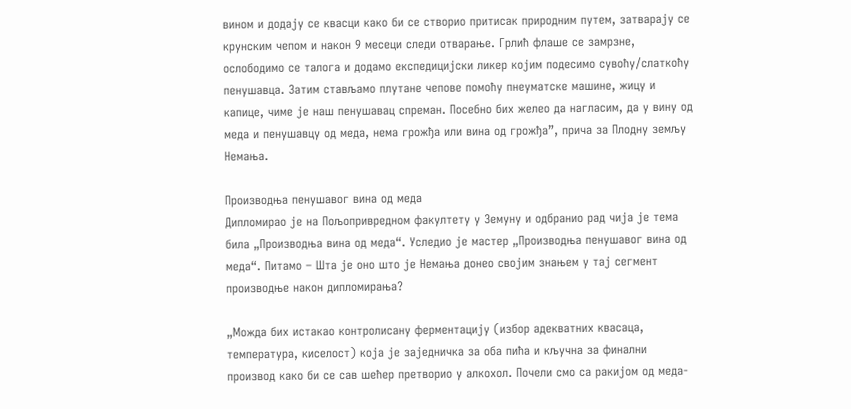вином и додају се квасци како би се створио притисак природним путем, затварају се крунским чепом и након 9 месеци следи отварање. Грлић флаше се замрзне, ослободимо се талога и додамо експедицијски ликер којим подесимо сувоћу/слаткоћу пенушавца. Затим стављамо плутане чепове помоћу пнеуматске машине, жицу и капице, чиме је наш пенушавац спреман. Посебно бих желео да нагласим, да у вину од меда и пенушавцу од меда, нема грожђа или вина од грожђа”, прича за Плодну земљу Немања.

Производња пенушавог вина од меда
Дипломирао је на Пољопривредном факултету у Земуну и одбранио рад чија је тема била „Производња вина од меда“. Уследио је мастер „Производња пенушавог вина од меда“. Питамо – Шта је оно што је Немања донео својим знањем у тај сегмент производње након дипломирања?

„Можда бих истакао контролисану ферментацију (избор адекватних квасаца, температура, киселост) која је заједничка за оба пића и кључна за финални производ како би се сав шећер претворио у алкохол. Почели смо са ракијом од меда-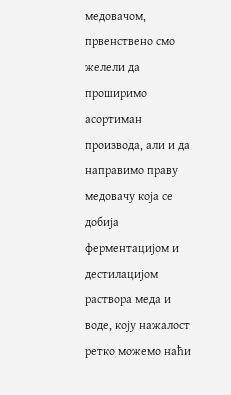медовачом, првенствено смо желели да проширимо асортиман производа, али и да направимо праву медовачу која се добија ферментацијом и дестилацијом раствора меда и воде, коју нажалост ретко можемо наћи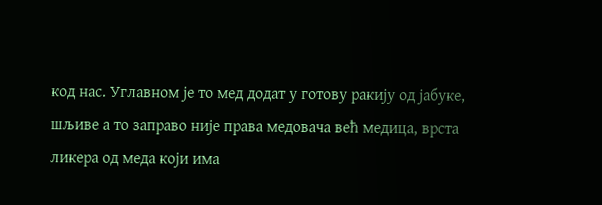код нас. Углавном је то мед додат у готову ракију од јабуке, шљиве а то заправо није права медовача већ медица, врста ликера од меда који има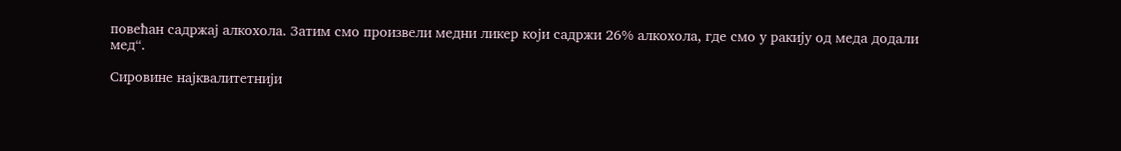повећан садржај алкохола. Затим смо произвели медни ликер који садржи 26% алкохола, где смо у ракију од меда додали мед“.

Сировине најквалитетнији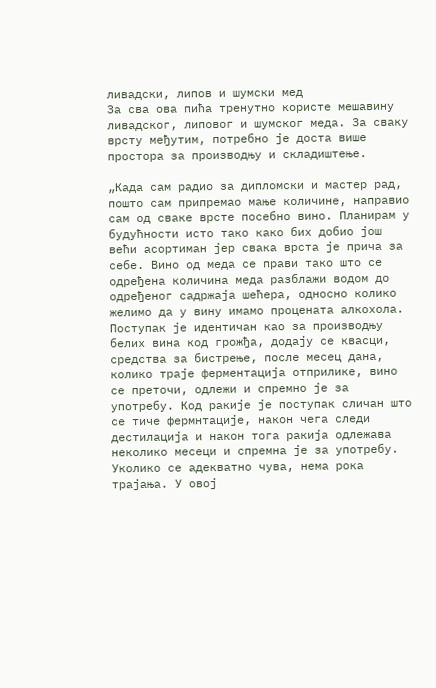ливадски, липов и шумски мед
За сва ова пића тренутно користе мешавину ливадског, липовог и шумског меда. За сваку врсту међутим, потребно је доста више простора за производњу и складиштење.

„Када сам радио за дипломски и мастер рад, пошто сам припремао мање количине, направио сам од сваке врсте посебно вино. Планирам у будућности исто тако како бих добио још већи асортиман јер свака врста је прича за себе. Вино од меда се прави тако што се одређена количина меда разблажи водом до одређеног садржаја шећера, односно колико желимо да у вину имамо процената алкохола. Поступак је идентичан као за производњу белих вина код грожђа, додају се квасци, средства за бистрење, после месец дана, колико траје ферментација отприлике, вино се преточи, одлежи и спремно је за употребу. Код ракије је поступак сличан што се тиче фермнтације, након чега следи дестилација и након тога ракија одлежава неколико месеци и спремна је за употребу. Уколико се адекватно чува, нема рока трајања. У овој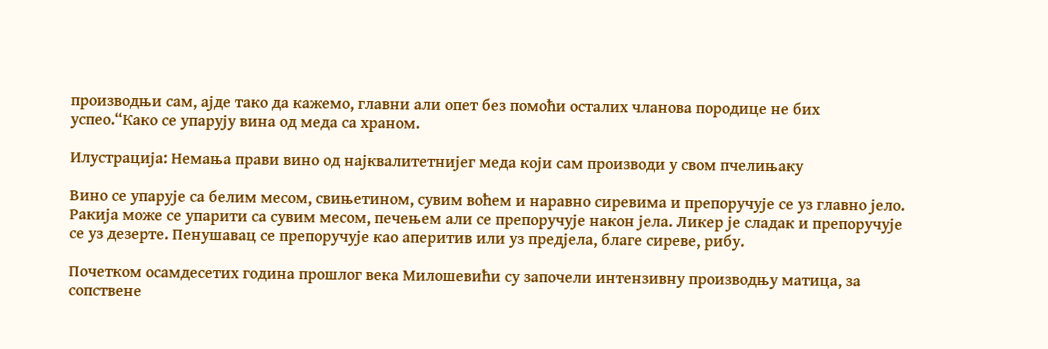производњи сам, ајде тако да кажемо, главни али опет без помоћи осталих чланова породице не бих успео.“Како се упарују вина од меда са храном.

Илустрација: Немања прави вино од најквалитетнијег меда који сам производи у свом пчелињаку

Вино се упарује са белим месом, свињетином, сувим воћем и наравно сиревима и препоручује се уз главно јело. Ракија може се упарити са сувим месом, печењем али се препоручује након јела. Ликер је сладак и препоручује се уз дезерте. Пенушавац се препоручује као аперитив или уз предјела, благе сиреве, рибу.

Почетком осамдесетих година прошлог века Милошевићи су започели интензивну производњу матица, за сопствене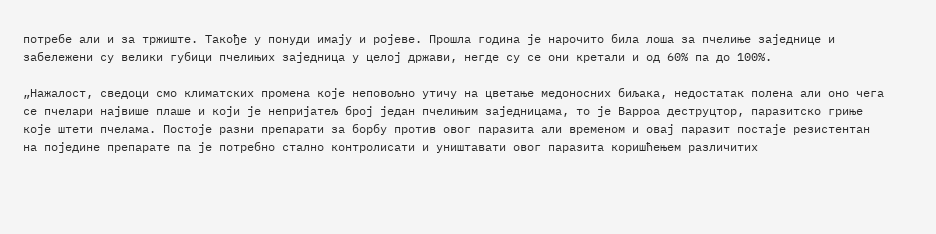потребе али и за тржиште. Такође у понуди имају и ројеве. Прошла година је нарочито била лоша за пчелиње заједнице и забележени су велики губици пчелињих заједница у целој држави, негде су се они кретали и од 60% па до 100%.

„Нажалост, сведоци смо климатских промена које неповољно утичу на цветање медоносних биљака, недостатак полена али оно чега се пчелари највише плаше и који је непријатељ број један пчелињим заједницама, то је Варроа деструцтор, паразитско гриње које штети пчелама. Постоје разни препарати за борбу против овог паразита али временом и овај паразит постаје резистентан на поједине препарате па је потребно стално контролисати и уништавати овог паразита коришћењем различитих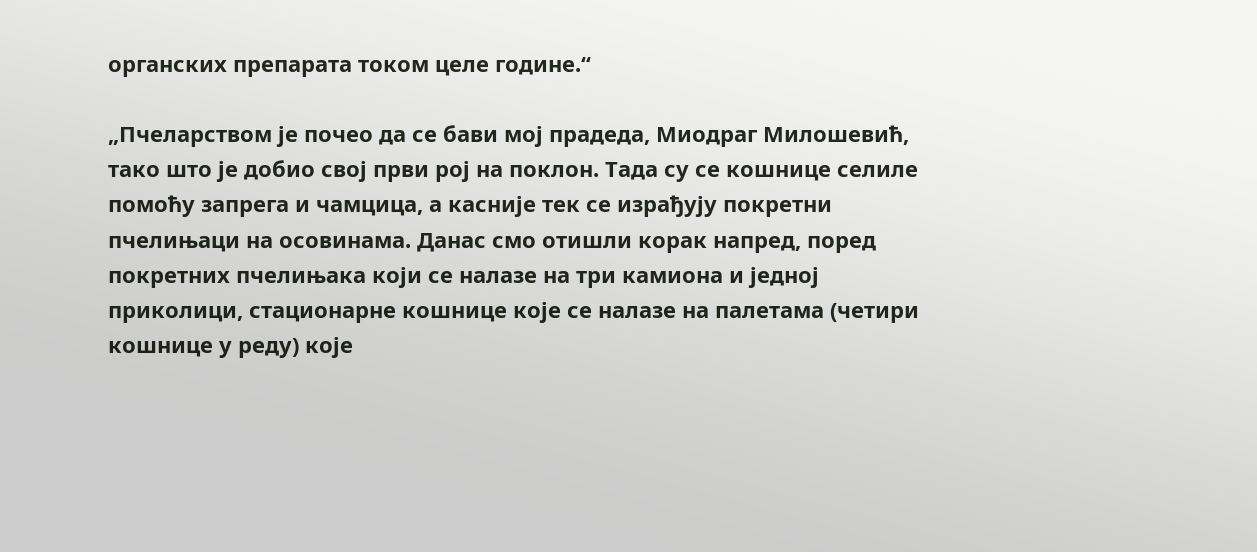органских препарата током целе године.“

„Пчеларством је почео да се бави мој прадеда, Миодраг Милошевић, тако што је добио свој први рој на поклон. Тада су се кошнице селиле помоћу запрега и чамцица, а касније тек се израђују покретни пчелињаци на осовинама. Данас смо отишли корак напред, поред покретних пчелињака који се налазе на три камиона и једној приколици, стационарне кошнице које се налазе на палетама (четири кошнице у реду) које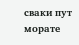сваки пут морате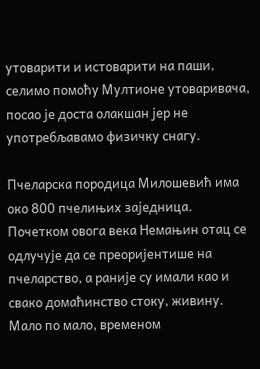утоварити и истоварити на паши, селимо помоћу Мултионе утоваривача, посао је доста олакшан јер не употребљавамо физичку снагу.

Пчеларска породица Милошевић има око 800 пчелињих заједница. Почетком овога века Немањин отац се одлучује да се преоријентише на пчеларство, а раније су имали као и свако домаћинство стоку, живину. Мало по мало, временом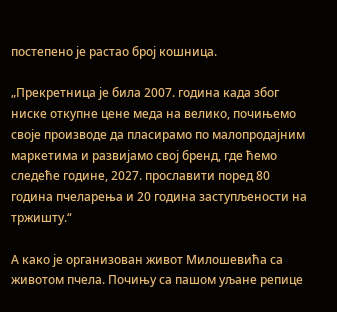постепено је растао број кошница.

„Прекретница је била 2007. година када због ниске откупне цене меда на велико, почињемо своје производе да пласирамо по малопродајним маркетима и развијамо свој бренд, где ћемо следеће године, 2027. прославити поред 80 година пчеларења и 20 година заступљености на тржишту.“

А како је организован живот Милошевића са животом пчела. Почињу са пашом уљане репице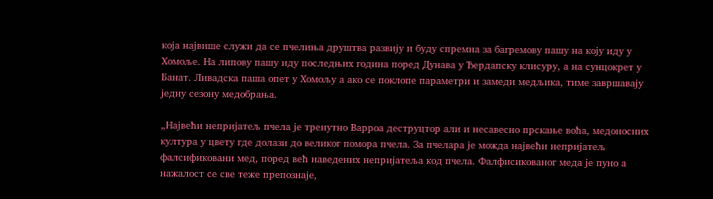која највише служи да се пчелиња друштва развију и буду спремна за багремову пашу на коју иду у Хомоље. На липову пашу иду последњих година поред Дунава у Ђердапску клисуру, а на сунцокрет у Банат. Ливадска паша опет у Хомољу а ако се поклопе параметри и замеди медљика, тиме завршавају једну сезону медобрања.

„Највећи непријатељ пчела је тренутно Варроа деструцтор али и несавесно прскање воћа, медоносних култура у цвету где долази до великог помора пчела. За пчелара је можда највећи непријатељ фалсификовани мед, поред већ наведених непријатеља код пчела. Фалфисикованог меда је пуно а нажалост се све теже препознаје,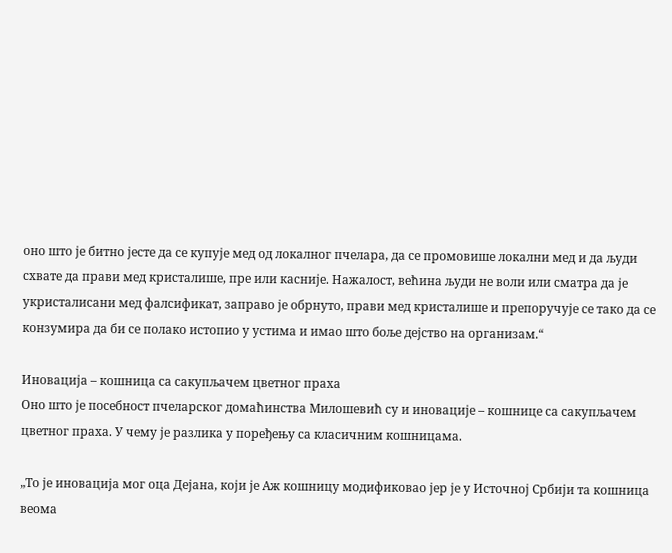оно што је битно јесте да се купује мед од локалног пчелара, да се промовише локални мед и да људи схвате да прави мед кристалише, пре или касније. Нажалост, већина људи не воли или сматра да је укристалисани мед фалсификат, заправо је обрнуто, прави мед кристалише и препоручује се тако да се конзумира да би се полако истопио у устима и имао што боље дејство на организам.“

Иновација – кошница са сакупљачем цветног праха
Оно што је посебност пчеларског домаћинства Милошевић су и иновације – кошнице са сакупљачем цветног праха. У чему је разлика у поређењу са класичним кошницама.

„То је иновација мог оца Дејана, који је Аж кошницу модификовао јер је у Источној Србији та кошница веома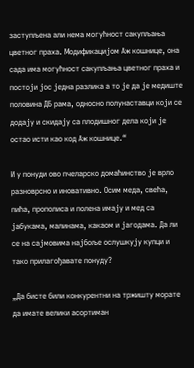заступљена али нема могућност сакупљања цветног праха. Модификацијом Аж кошнице, она сада има могућност сакупљања цветног праха и постоји јос једна разлика а то је да је медиште половина ДБ рама, односно полунаставци који се додају и скидају са плодишног дела који је остао исти као код Аж кошнице.“

И у понуди ово пчеларско домаћинство је врло разноврсно и иновативно. Осим меда, свећа, пића, прополиса и полена имају и мед са јабукама, малинама, какаом и јагодама. Да ли се на сајмовима најбоље ослушкују купци и тако прилагођавате понуду?

„Да бисте били конкурентни на тржишту морате да имате велики асортиман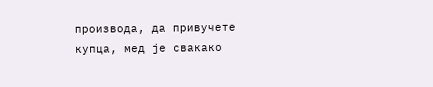производа, да привучете купца, мед је свакако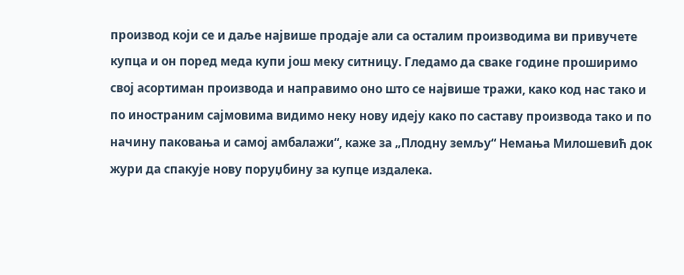производ који се и даље највише продаје али са осталим производима ви привучете купца и он поред меда купи још меку ситницу. Гледамо да сваке године проширимо свој асортиман производа и направимо оно што се највише тражи, како код нас тако и по иностраним сајмовима видимо неку нову идеју како по саставу производа тако и по начину паковања и самој амбалажи“, каже за „Плодну земљу“ Немања Милошевић док жури да спакује нову поруџбину за купце издалека.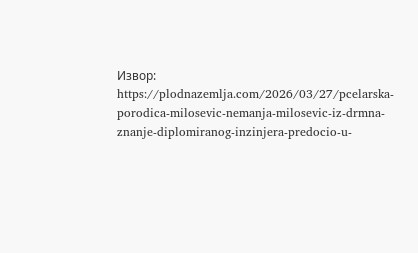Извор: https://plodnazemlja.com/2026/03/27/pcelarska-porodica-milosevic-nemanja-milosevic-iz-drmna-znanje-diplomiranog-inzinjera-predocio-u-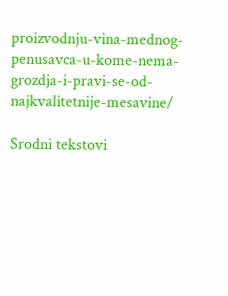proizvodnju-vina-mednog-penusavca-u-kome-nema-grozdja-i-pravi-se-od-najkvalitetnije-mesavine/

Srodni tekstovi